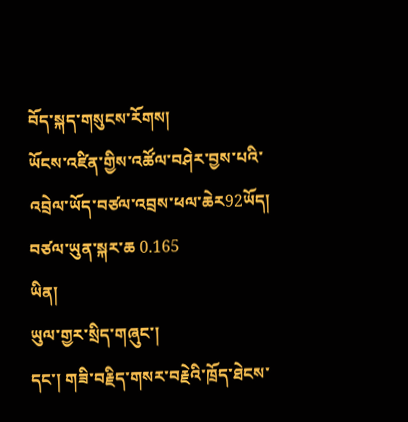བོད་སྐད་གསུངས་རོགས།
ཡོངས་འཛིན་གྱིས་འཚོལ་བཤེར་བྱས་པའི་འབྲེལ་ཡོད་བཙལ་འབྲས་ཕལ་ཆེར92ཡོད། བཙལ་ཡུན་སྐར་ཆ 0.165
ཡིན།
ཡུལ་གྱར་སྲིད་གཞུང་།
དང་། གཟི་བརྗིད་གསར་བརྗེའི་ཁྲོད་ཐེངས་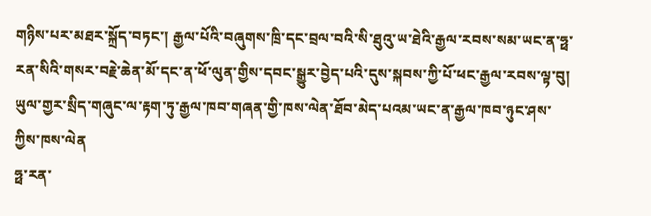གཉིས་པར་མཐར་སྐྲོད་བཏང་། རྒྱལ་པོའི་བཞུགས་ཁྲི་དང་བྲལ་བའི་སི་ཐུའུ་ཡ་ཐེའི་རྒྱལ་རབས་སམ་ཡང་ན་ཧྥ་རན་སིའི་གསར་བརྗེ་ཆེན་མོ་དང་ན་ཕོ་ལུན་གྱིས་དབང་སྒྱུར་བྱེད་པའི་དུས་སྐབས་ཀྱི་པོ་ཕང་རྒྱལ་རབས་ལྟ་བུ། ཡུལ་གྱར་སྲིད་གཞུང་ལ་རྟག་ཏུ་རྒྱལ་ཁབ་གཞན་གྱི་ཁས་ལེན་ཐོབ་མེད་པའམ་ཡང་ན་རྒྱལ་ཁབ་ཉུང་ཤས་ཀྱིས་ཁས་ལེན
ཧྥ་རན་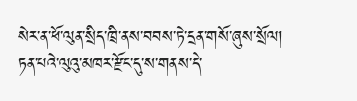སེར་ན་ཕོ་ལུན་སྲིད་ཁྲི་ནས་བབས་ཏེ་དྲན་གསོ་ཞུས་སྲོལ།
ཏན་པའེ་ལུའུ་མཁར་རྫོང་དུ་ས་གནས་དེ་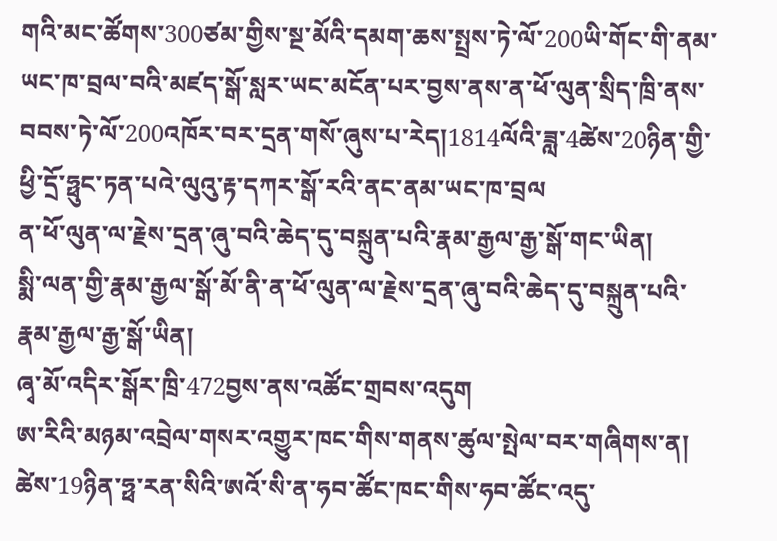གའི་མང་ཚོགས་300ཙམ་གྱིས་སྔ་མོའི་དམག་ཆས་སྤྲས་ཏེ་ལོ་200ཡི་གོང་གི་ནམ་ཡང་ཁ་བྲལ་བའི་མཛད་སྒོ་སླར་ཡང་མངོན་པར་བྱས་ནས་ན་ཕོ་ལུན་སྲིད་ཁྲི་ནས་བབས་ཏེ་ལོ་200འཁོར་བར་དྲན་གསོ་ཞུས་པ་རེད།1814ལོའི་ཟླ་4ཚེས་20ཉིན་གྱི་ཕྱི་དྲོ་ཧྥུང་ཏན་པའེ་ལུའུ་རྟ་དཀར་སྒོ་རའི་ནང་ནམ་ཡང་ཁ་བྲལ
ན་ཕོ་ལུན་ལ་རྗེས་དྲན་ཞུ་བའི་ཆེད་དུ་བསྐྲུན་པའི་རྣམ་རྒྱལ་རྒྱ་སྒོ་གང་ཡིན།
སྨི་ལན་གྱི་རྣམ་རྒྱལ་སྒོ་མོ་ནི་ན་ཕོ་ལུན་ལ་རྗེས་དྲན་ཞུ་བའི་ཆེད་དུ་བསྐྲུན་པའི་རྣམ་རྒྱལ་རྒྱ་སྒོ་ཡིན།
ཞྭ་མོ་འདིར་སྒོར་ཁྲི་472བྱས་ནས་འཚོང་གྲབས་འདུག
ཨ་རིའི་མཉམ་འབྲེལ་གསར་འགྱུར་ཁང་གིས་གནས་ཚུལ་སྤེལ་བར་གཞིགས་ན། ཚེས་19ཉིན་ཧྥ་རན་སིའི་ཨའོ་སི་ན་ཧབ་ཚོང་ཁང་གིས་ཧབ་ཚོང་འདུ་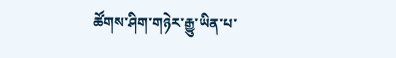ཚོགས་ཤིག་གཉེར་རྒྱུ་ཡིན་པ་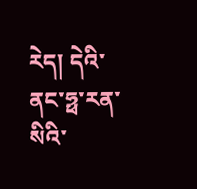རེད། དེའི་ནང་ཧྥ་རན་སིའི་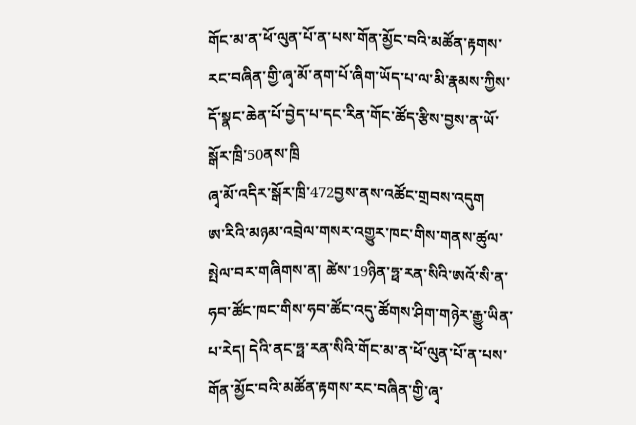གོང་མ་ན་ཕོ་ལུན་པོ་ན་པས་གོན་མྱོང་བའི་མཚོན་རྟགས་རང་བཞིན་གྱི་ཞྭ་མོ་ནག་པོ་ཞིག་ཡོད་པ་ལ་མི་རྣམས་ཀྱིས་དོ་སྣང་ཆེན་པོ་བྱེད་པ་དང་རིན་གོང་ཚོད་རྩིས་བྱས་ན་ཡོ་སྒོར་ཁྲི་50ནས་ཁྲི
ཞྭ་མོ་འདིར་སྒོར་ཁྲི་472བྱས་ནས་འཚོང་གྲབས་འདུག
ཨ་རིའི་མཉམ་འབྲེལ་གསར་འགྱུར་ཁང་གིས་གནས་ཚུལ་སྤེལ་བར་གཞིགས་ན། ཚེས་19ཉིན་ཧྥ་རན་སིའི་ཨའོ་སི་ན་ཧབ་ཚོང་ཁང་གིས་ཧབ་ཚོང་འདུ་ཚོགས་ཤིག་གཉེར་རྒྱུ་ཡིན་པ་རེད། དེའི་ནང་ཧྥ་རན་སིའི་གོང་མ་ན་ཕོ་ལུན་པོ་ན་པས་གོན་མྱོང་བའི་མཚོན་རྟགས་རང་བཞིན་གྱི་ཞྭ་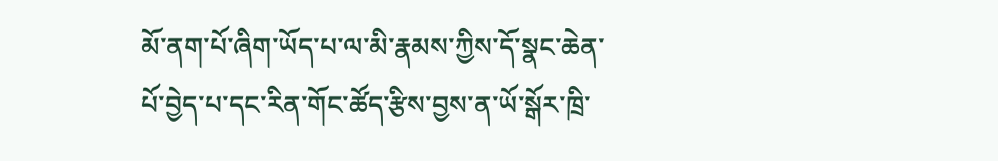མོ་ནག་པོ་ཞིག་ཡོད་པ་ལ་མི་རྣམས་ཀྱིས་དོ་སྣང་ཆེན་པོ་བྱེད་པ་དང་རིན་གོང་ཚོད་རྩིས་བྱས་ན་ཡོ་སྒོར་ཁྲི་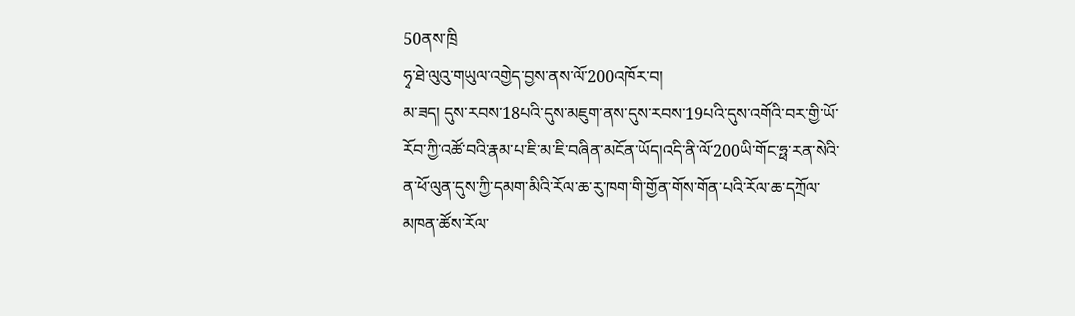50ནས་ཁྲི
ཧྭ་ཐེ་ལུའུ་གཡུལ་འགྱེད་བྱས་ནས་ལོ་200འཁོར་བ།
མ་ཟད། དུས་རབས་18པའི་དུས་མཇུག་ནས་དུས་རབས་19པའི་དུས་འགོའི་བར་གྱི་ཡོ་རོབ་ཀྱི་འཚོ་བའི་རྣམ་པ་ཇི་མ་ཇི་བཞིན་མངོན་ཡོད།འདི་ནི་ལོ་200ཡི་གོང་ཧྥ་རན་སེའི་ན་ཕོ་ལུན་དུས་ཀྱི་དམག་མིའི་རོལ་ཆ་རུ་ཁག་གི་གྱོན་གོས་གོན་པའི་རོལ་ཆ་དཀྲོལ་མཁན་ཚོས་རོལ་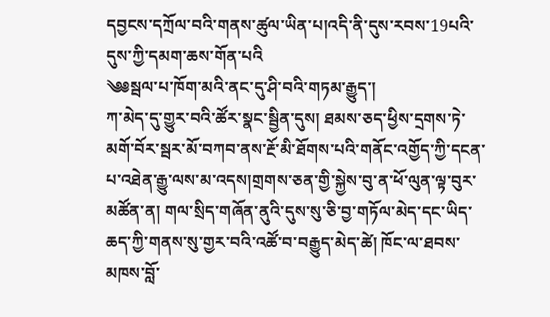དབྱངས་དཀྲོལ་བའི་གནས་ཚུལ་ཡིན་པ།འདི་ནི་དུས་རབས་19པའི་དུས་ཀྱི་དམག་ཆས་གོན་པའི
༄༅སྦལ་པ་ཁོག་མའི་ནང་དུ་ཤི་བའི་གཏམ་རྒྱུད་།
ཀ་མེད་དུ་གྱུར་བའི་ཚོར་སྣང་སྦྱིན་དུས། ཐམས་ཅད་ཕྱིས་དྲགས་ཏེ་མགོ་བོར་སྦར་མོ་བཀབ་ནས་རྔོ་མི་ཐོགས་པའི་གནོང་འགྱོད་ཀྱི་དངན་པ་འཐེན་རྒྱུ་ལས་མ་འདས།གྲགས་ཅན་གྱི་སྐྱེས་བུ་ན་ཕོ་ལུན་ལྟ་བུར་མཚོན་ན། གལ་སྲིད་གཞོན་ནུའི་དུས་སུ་ཅི་བྱ་གཏོལ་མེད་དང་ཡིད་ཆད་ཀྱི་གནས་སུ་གྱར་བའི་འཚོ་བ་བརྒྱུད་མེད་ཚེ། ཁོང་ལ་ཐབས་མཁས་བློ་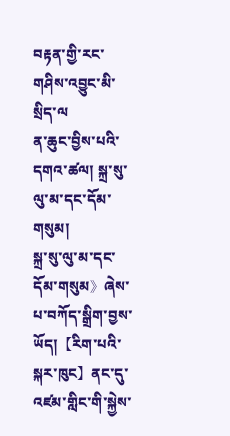བརྟན་གྱི་རང་གཤིས་འབྱུང་མི་སྲིད་ལ
ན་ཆུང་བྱིས་པའི་དགའ་ཚལ། སྐྲ་སུ་ལུ་མ་དང་དོམ་གསུམ།
སྐྲ་སུ་ལུ་མ་དང་དོམ་གསུམ》ཞེས་པ་བཀོད་སྒྲིག་བྱས་ཡོད།【རིག་པའི་སྐར་ཁུང】ནང་དུ་འཛམ་གླིང་གི་སྐྱེས་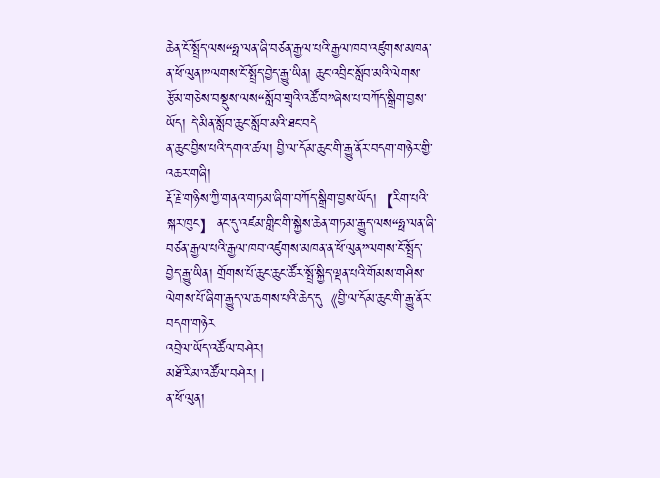ཆེན་ངོ་སྤྲོད་ལས“ཧྥ་ལན་ཞི་བཙན་རྒྱལ་པའི་རྒྱལ་ཁབ་འཛུགས་མཁན་ན་ཕོ་ལུན།”ལགས་ངོ་སྤྲོད་བྱེད་རྒྱུ་ཡིན། ཆུང་འབྲིང་སློབ་མའི་ལེགས་རྩོམ་གཅེས་བསྡུས་ལས“སློབ་གྲྭའི་འཚོ་བ”ཞེས་པ་བཀོད་སྒྲིག་བྱས་ཡོད། དེ་མིན་སློབ་ཆུང་སློབ་མའི་ཐང་བདེ
ན་ཆུང་བྱིས་པའི་དགའ་ཚལ། བྱི་ལ་དོམ་ཆུང་གི་རྒྱུ་ནོར་བདག་གཉེར་གྱི་འཆར་གཞི།
རྡོ་རྗེ་གཉིས་ཀྱི་གནའ་གཏམ་ཞིག་བཀོད་སྒྲིག་བྱས་ཡོད།【རིག་པའི་སྐར་ཁུང】ནང་དུ་འཛམ་གླིང་གི་སྐྱེས་ཆེན་གཏམ་རྒྱུད་ལས“ཧྥ་ལན་ཞི་བཙན་རྒྱལ་པའི་རྒྱལ་ཁབ་འཛུགས་མཁན་ན་ཕོ་ལུན”ལགས་ངོ་སྤྲོད་བྱེད་རྒྱུ་ཡིན། གྲོགས་པོ་ཆུང་ཆུང་ཚོར་སྤྲོ་སྐྱིད་ལྡན་པའི་གོམས་གཤིས་ལེགས་པོ་ཞིག་རྒྱུད་ལ་ཆགས་པའི་ཆེད་དུ《བྱི་ལ་དོམ་ཆུང་གི་རྒྱུ་ནོར་བདག་གཉེར
འབྲེལ་ཡོད་འཚོལ་བཤེར།
མཐོ་རིམ་འཚོལ་བཤེར། |
ན་ཕོ་ལུན།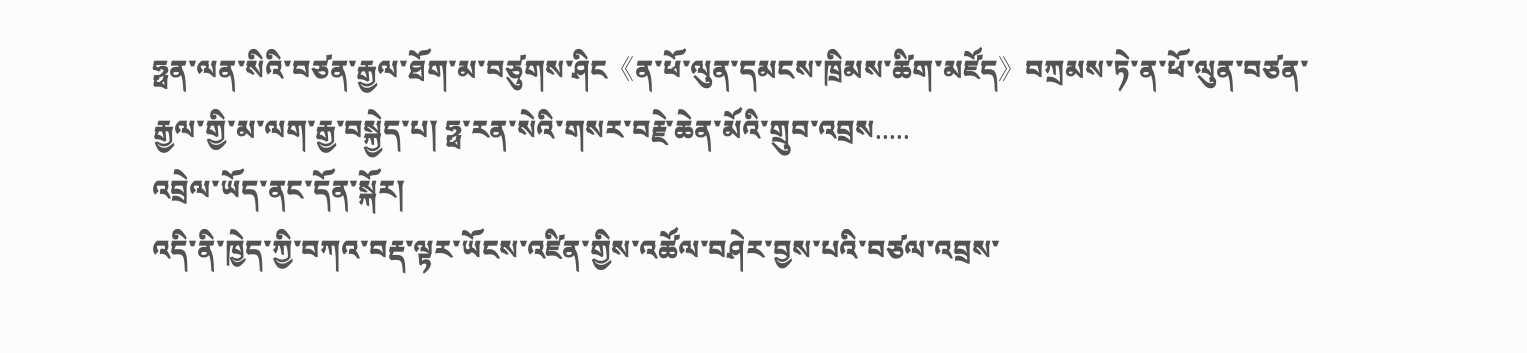ཧྥན་ལན་སིའི་བཙན་རྒྱལ་ཐོག་མ་བཙུགས་ཤིང《ན་ཕོ་ལུན་དམངས་ཁྲིམས་ཚིག་མཛོད》བཀྲམས་ཏེ་ན་ཕོ་ལུན་བཙན་རྒྱལ་གྱི་མ་ལག་རྒྱ་བསྐྱེད་པ། ཧྥ་རན་སེའི་གསར་བརྗེ་ཆེན་མོའི་གྲུབ་འབྲས.....
འབྲེལ་ཡོད་ནང་དོན་སྐོར།
འདི་ནི་ཁྱེད་ཀྱི་བཀའ་བརྡ་ལྟར་ཡོངས་འཛིན་གྱིས་འཚོལ་བཤེར་བྱས་པའི་བཙལ་འབྲས་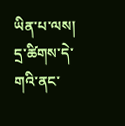ཡིན་པ་ལས། དྲ་ཚིགས་དེ་གའི་ནང་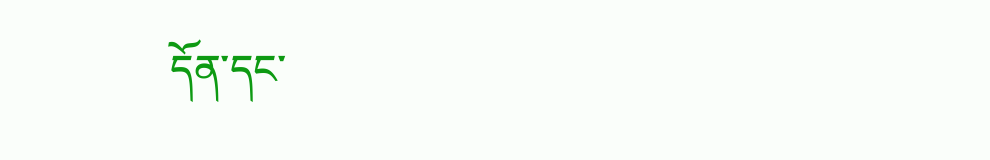དོན་དང་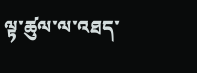ལྟ་ཚུལ་ལ་འཐད་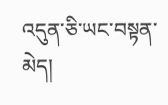འདུན་ཅི་ཡང་བསྟན་མེད།